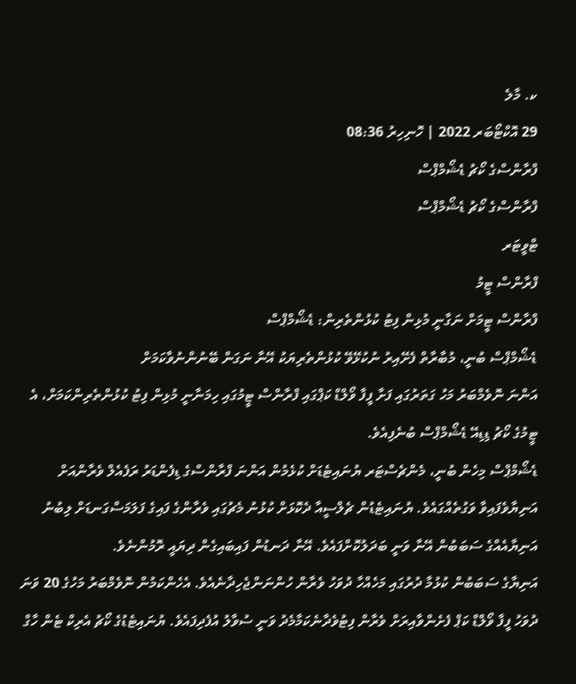ކ. މާލެ
29 އޮކްޓޯބަރ 2022 | ހޮނިހިރު 08:36
ފްރާންސްގެ ކޯޗު ޑެޝޯމްޕްސް
ފްރާންސްގެ ކޯޗު ޑެޝޯމްޕްސް
ޓްވީޓަރ
ފްރާންސް ޓީމު
ފްރާންސް ޓީމަށް ނަގާނީ މުޅިން ފިޓު ކުޅުންތެރިން: ޑެޝޯމްޕްސް
ޑެޝޯމްޕްސް ބުނީ، މުބާރާތް ފެށޭއިރު ނުކުޅޭވޭ ކުޅުންތެރިޔަކު އޭނާ ނަގަން ބޭނުންނުވާކަމަށް
އަންނަ ނޮވެމްބަރު މަހު ގަތަރުގައި ފަށާ ފީފާ ވޯލްޑް ކަޕްގައި ފްރާންސް ޓީމުގައި ހިމަނާނީ މުޅިން ފިޓު ކުޅުންތެރިންކަމަށް، އެ ޓީމުގެ ކޯޗު ޑިޑިއޭ ޑެޝޯމްޕްސް ބުނެފިއެވެ.
ޑެޝޯމްޕްސް މިހެން ބުނީ، މެންޗެސްޓަރ ޔުނައިޓެޑަށް ކުޅެމުން އަންނަ ފްރާންސްގެ ޑިފެންޑަރު ރަފެއެލް ވެރާންއަށް އަނިޔާވެފައިވާ ވަގުތެއްގައެވެ. ޔުނައިޓެޑުން ޗެލްސީއާ ދެކޮޅަށް ކުޅުނު މެޗުގައި ވެރާންގެ ފައިގެ ފަލަމަސްގަނޑަށް ލިބުނު އަނިޔާއެއްގެ ސަބަބުން އޭނާ ވަނީ ބަދަލުކޮށްފައެވެ. އޭނާ ދަނޑުން ފައިބައިގެން ދިޔައީ ރޮމުންނެވެ.
އަނިޔާގެ ސަބަބުން ކުޅުމާ ދުރުގައި މަހެއްހާ ދުވަހު ވެރާން ހުންނަންޖެހިދާނެއެވެ. އެހެންކަމުން ނޮވެމްބަރު މަހުގެ 20 ވަނަ ދުވަހު ފީފާ ވޯލްޑް ކަޕް ފެށެންވާއިރަށް ވެރާން ފިޓުވެދާނެކަމާމެދު ވަނީ ސުވާލު އުފެދިފައެވެ. ޔުނައިޓެޑުގެ ކޯޗު އެރިކް ޓެން ހާގް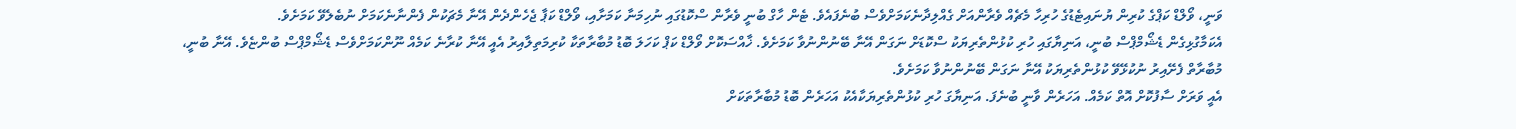ވަނީ، ވޯލްޑް ކަޕްގެ ކުރިން ޔުނައިޓެޑުގެ ހުރިހާ މެޗެއް ވެރާންއަށް ގެއްލިދާނެކަމަށްވެސް ބުނެފައެވެ. ޓެން ހާގް ބުނީ ވެރާން ސްކޮޑުގައި ނުހިމަނާ ކަމަށާއި، ވޯލްޑް ކަޕާ ޖެހެންދެން އޭނާ މެޗަކުން ފެންނާނެކަމަށް ނުބެލެވޭ ކަމަށެވެ.
އެކަމާގުޅިގެން ޑެޝޯމްޕްސް ބުނީ، އަނިޔާގައި ހުރި ކުޅުންތެރިޔަކު ސްކޮޑަށް ނަގަން އޭނާ ބޭނުންނުވާ ކަމަށެވެ. ޚާއްސަކޮށް ވޯލްޑް ކަޕް ކަހަލަ ބޮޑު މުބާރާތަކާ ކުރިމަތިލާއިރު އެއީ އޭނާ ކުރާނެ ކަމެއް ނޫންކަމަށްވެސް ޑެޝޯމްޕްސް ބުންޏެވެ. އޭނާ ބުނީ، މުބާރާތް ފެށޭއިރު ނުކުޅޭވޭ ކުޅުންތެރިޔަކު އޭނާ ނަގަން ބޭނުންނުވާ ކަމަށެވެ.
އެއީ ވަރަށް ސާފުކޮށް އޮތް ކަމެއް. އަހަރެން ވާނީ ބުނެފަ. އަނިޔާގަ ހުރި ކުޅުންތެރިޔަކާއެކު އަހަރެން ބޮޑު މުބާރާތަކަށް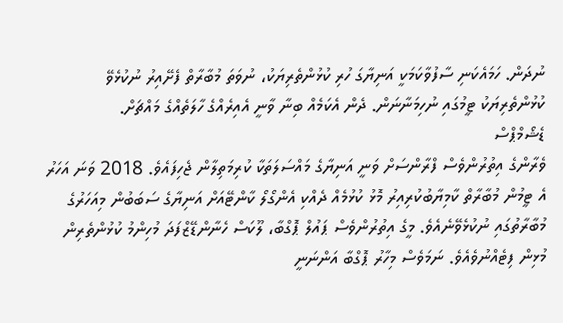ނުދަން. ހަމައެކަނި ސާފުވާކަމަކީ އަނިޔާގަ ހުރި ކުޅުންތެރިޔަކު، ނުވަތަ މުބާރާތް ފެށޭއިރު ނުކުޅެވޭ ކުޅުންތެރިޔަކު ޓީމުގައި ނުހިމަނާނަން. ދެން އެކަމެއް ބިނާ ވާނީ އެއިރެއްގެ ހާލަތެއްގެ މައްޗަށް.
ޑެޝޯމްޕްސް
ވެރާންގެ އިތުރުންވެސް ފްރާންސަށް ވަނީ އަނިޔާގެ މައްސަލަތަކާ ކުރިމަތިލާން ޖެހިފައެވެ. 2018 ވަނަ އަހަރު އެ ޓީމުން މުބާރާތް ކާމިޔާބުކުރިއިރު މޮޅު ކުޅުމެއް ދެއްކި އެންގޯލޯ ކާންޓޭއަށް އަނިޔާގެ ސަބަބުން މިއަހަރުގެ މުބާރާތުގައި ނުކުޅެވޭނެއެވެ. މީގެ އިތުރުންވެސް ޕައުލް ޕޮގްބާ، ލޫކަސް ހެނާންޑޭޒްފަދަ މުހިންމު ކުޅުންތެރިން މުޅިން ފިޓެއްނުވެއެވެ. ނަމަވެސް މިހާރު ޕޮގްބާ އަންނަނީ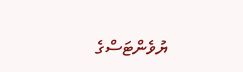ޔުވެންޓަސްގެ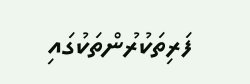ފަރިތަކުރުންތަކުގައި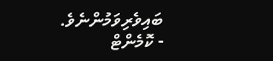ބައިވެރިވަމުންނެވެ.
- ކޮމެންޓް